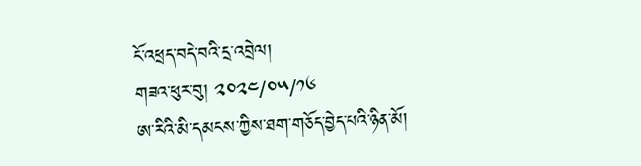ངོ་འཕྲད་བདེ་བའི་དྲ་འབྲེལ།
གཟའ་ཕུར་བུ། ༢༠༢༤/༠༥/༡༦
ཨ་རིའི་མི་དམངས་ཀྱིས་ཐག་གཅོད་བྱེད་པའི་ཉིན་མོ།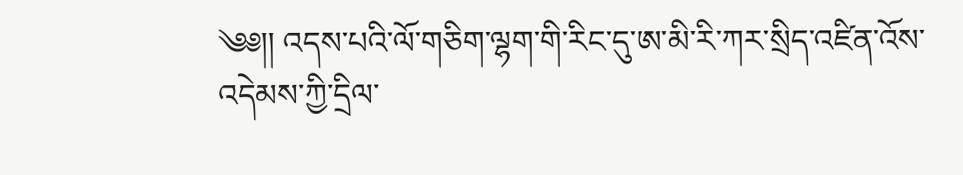༄༅།། འདས་པའི་ལོ་གཅིག་ལྷག་གི་རིང་དུ་ཨ་མི་རི་ཀར་སྲིད་འཛིན་འོས་འདེམས་ཀྱི་དྲིལ་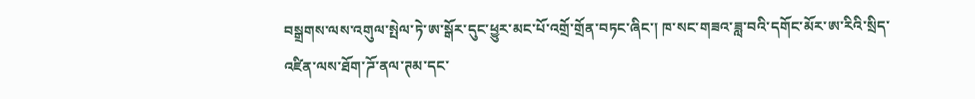བསྒྲགས་ལས་འགུལ་སྤེལ་ཏེ་ཨ་སྒོར་དུང་ཕྱུར་མང་པོ་འགྲོ་གྲོན་བཏང་ཞིང་། ཁ་སང་གཟའ་ཟླ་བའི་དགོང་མོར་ཨ་རིའི་སྲིད་འཛིན་ལས་ཐོག་ཌོ་ནལ་ཊམ་དང་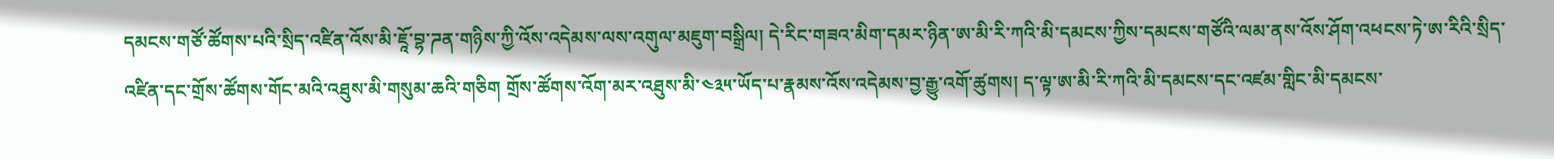དམངས་གཙོ་ཚོགས་པའི་སྲིད་འཛིན་འོས་མི་ཇཱོ་བྷ་ཌན་གཉིས་ཀྱི་འོས་འདེམས་ལས་འགུལ་མཇུག་བསྒྲིལ། དེ་རིང་གཟའ་མིག་དམར་ཉིན་ཨ་མི་རི་ཀའི་མི་དམངས་ཀྱིས་དམངས་གཙོའི་ལམ་ནས་འོས་ཤོག་འཕངས་ཏེ་ཨ་རིའི་སྲིད་འཛིན་དང་གྲོས་ཚོགས་གོང་མའི་འཐུས་མི་གསུམ་ཆའི་གཅིག གྲོས་ཚོགས་འོག་མར་འཐུས་མི་༤༣༥་ཡོད་པ་རྣམས་འོས་འདེམས་བྱ་རྒྱུ་འགོ་ཚུགས། ད་ལྟ་ཨ་མི་རི་ཀའི་མི་དམངས་དང་འཛམ་གླིང་མི་དམངས་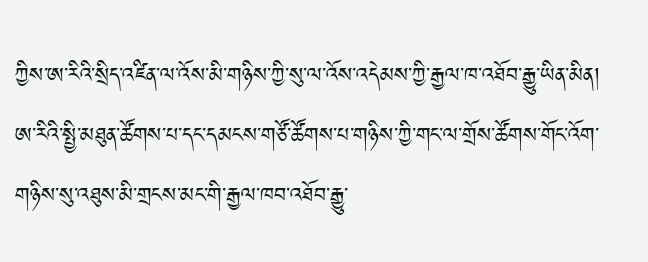ཀྱིས་ཨ་རིའི་སྲིད་འཛིན་ལ་འོས་མི་གཉིས་ཀྱི་སུ་ལ་འོས་འདེམས་ཀྱི་རྒྱལ་ཁ་འཐོབ་རྒྱུ་ཡིན་མིན། ཨ་རིའི་སྤྱི་མཐུན་ཚོགས་པ་དང་དམངས་གཙོ་ཚོགས་པ་གཉིས་ཀྱི་གང་ལ་གྲོས་ཚོགས་གོང་འོག་གཉིས་སུ་འཐུས་མི་གྲངས་མང་གི་རྒྱལ་ཁབ་འཐོབ་རྒྱུ་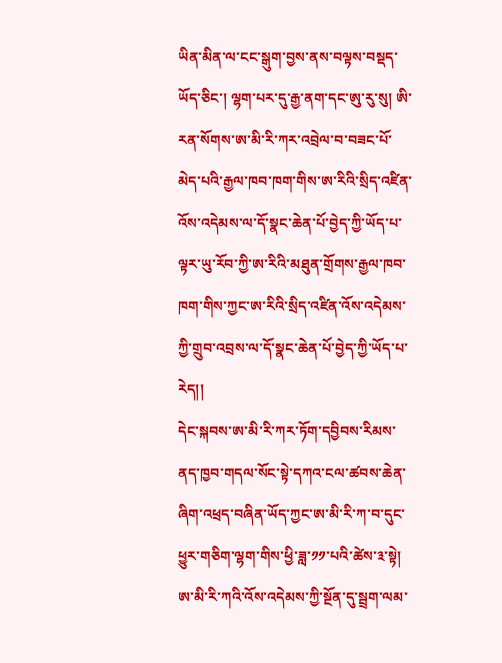ཡིན་མིན་ལ་ངང་སྒུག་བྱས་ནས་བལྟས་བསྡད་ཡོད་ཅིང་། ལྷག་པར་དུ་རྒྱ་ནག་དང་ཨུ་རུ་སུ། ཨི་རན་སོགས་ཨ་མི་རི་ཀར་འབྲེལ་བ་བཟང་པོ་མེད་པའི་རྒྱལ་ཁབ་ཁག་གིས་ཨ་རིའི་སྲིད་འཛིན་འོས་འདེམས་ལ་དོ་སྣང་ཆེན་པོ་བྱེད་ཀྱི་ཡོད་པ་ལྟར་ཡུ་རོབ་ཀྱི་ཨ་རིའི་མཐུན་གྲོགས་རྒྱལ་ཁབ་ཁག་གིས་ཀྱང་ཨ་རིའི་སྲིད་འཛིན་འོས་འདེམས་ཀྱི་གྲུབ་འབྲས་ལ་དོ་སྣང་ཆེན་པོ་བྱེད་ཀྱི་ཡོད་པ་རེད།།
དེང་སྐབས་ཨ་མི་རི་ཀར་ཏོག་དབྱིབས་རིམས་ནད་ཁྱབ་གདལ་སོང་སྟེ་དཀའ་ངལ་ཚབས་ཆེན་ཞིག་འཕྲད་བཞིན་ཡོད་ཀྱང་ཨ་མི་རི་ཀ་བ་དུང་ཕྱུར་གཅིག་ལྷག་གིས་ཕྱི་ཟླ་༡༡་པའི་ཚེས་༣་སྟེ། ཨ་མི་རི་ཀའི་འོས་འདེམས་ཀྱི་སྔོན་དུ་སྦྲག་ལམ་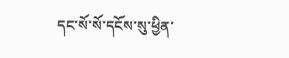དང་སོ་སོ་དངོས་སུ་ཕྱིན་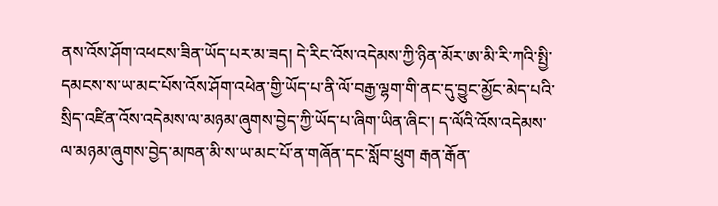ནས་འོས་ཤོག་འཕངས་ཟིན་ཡོད་པར་མ་ཟད། དེ་རིང་འོས་འདེམས་ཀྱི་ཉིན་མོར་ཨ་མི་རི་ཀའི་སྤྱི་དམངས་ས་ཡ་མང་པོས་འོས་ཤོག་འཕེན་གྱི་ཡོད་པ་ནི་ལོ་བརྒྱ་ལྷག་གི་ནང་དུ་བྱུང་མྱོང་མེད་པའི་སྲིད་འཛིན་འོས་འདེམས་ལ་མཉམ་ཞུགས་བྱེད་ཀྱི་ཡོད་པ་ཞིག་ཡིན་ཞིང་། ད་ལོའི་འོས་འདེམས་ལ་མཉམ་ཞུགས་བྱེད་མཁན་མི་ས་ཡ་མང་པོ་ན་གཞོན་དང་སློབ་ཕྲུག རྒན་རྒོན་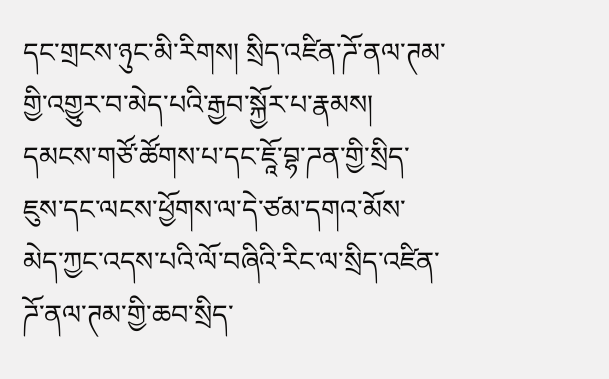དང་གྲངས་ཉུང་མི་རིགས། སྲིད་འཛིན་ཌོ་ནལ་ཊམ་གྱི་འགྱུར་བ་མེད་པའི་རྒྱབ་སྐྱོར་པ་རྣམས། དམངས་གཙོ་ཚོགས་པ་དང་ཇཱོ་བྷ་ཌན་གྱི་སྲིད་ཇུས་དང་ལངས་ཕྱོགས་ལ་དེ་ཙམ་དགའ་མོས་མེད་ཀྱང་འདས་པའི་ལོ་བཞིའི་རིང་ལ་སྲིད་འཛིན་ཌོ་ནལ་ཊམ་གྱི་ཆབ་སྲིད་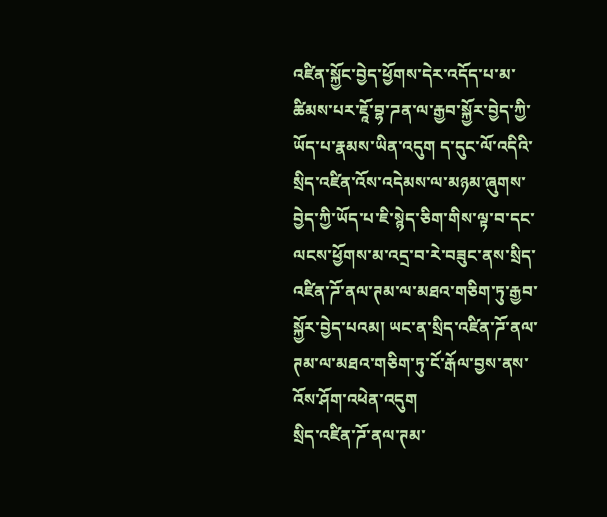འཛིན་སྐྱོང་བྱེད་ཕྱོགས་དེར་འདོད་པ་མ་ཚིམས་པར་ཇཱོ་བྷ་ཌན་ལ་རྒྱབ་སྐྱོར་བྱེད་ཀྱི་ཡོད་པ་རྣམས་ཡིན་འདུག ད་དུང་ལོ་འདིའི་སྲིད་འཛིན་འོས་འདེམས་ལ་མཉམ་ཞུགས་བྱེད་ཀྱི་ཡོད་པ་ཇི་སྙེད་ཅིག་གིས་ལྟ་བ་དང་ལངས་ཕྱོགས་མ་འདྲ་བ་རེ་བཟུང་ནས་སྲིད་འཛིན་ཌོ་ནལ་ཊམ་ལ་མཐའ་གཅིག་ཏུ་རྒྱབ་སྐྱོར་བྱེད་པའམ། ཡང་ན་སྲིད་འཛིན་ཌོ་ནལ་ཊམ་ལ་མཐའ་གཅིག་ཏུ་ངོ་རྒོལ་བྱས་ནས་འོས་ཤོག་འཕེན་འདུག
སྲིད་འཛིན་ཌོ་ནལ་ཊམ་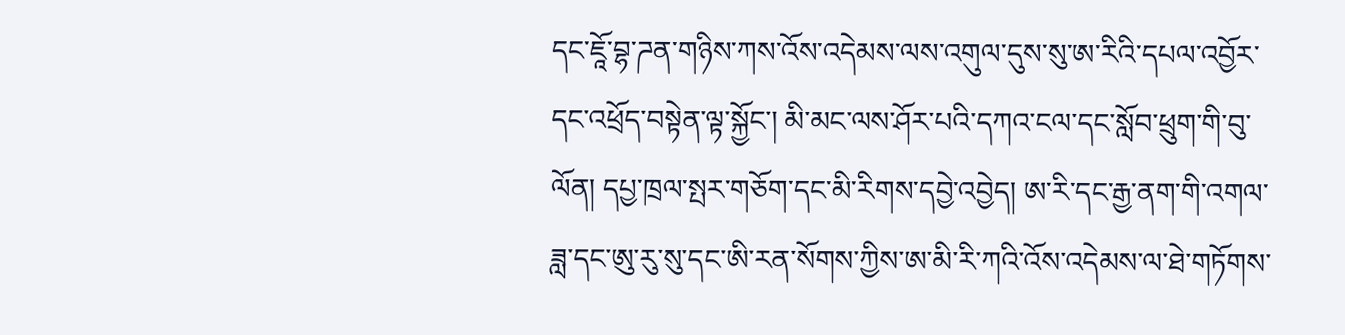དང་ཇཱོ་བྷ་ཌན་གཉིས་ཀས་འོས་འདེམས་ལས་འགུལ་དུས་སུ་ཨ་རིའི་དཔལ་འབྱོར་དང་འཕྲོད་བསྟེན་ལྟ་སྐྱོང་། མི་མང་ལས་ཤོར་པའི་དཀའ་ངལ་དང་སློབ་ཕྲུག་གི་བུ་ལོན། དཔྱ་ཁྲལ་སྤར་གཅོག་དང་མི་རིགས་དབྱེ་འབྱེད། ཨ་རི་དང་རྒྱ་ནག་གི་འགལ་ཟླ་དང་ཨུ་རུ་སུ་དང་ཨི་རན་སོགས་ཀྱིས་ཨ་མི་རི་ཀའི་འོས་འདེམས་ལ་ཐེ་གཏོགས་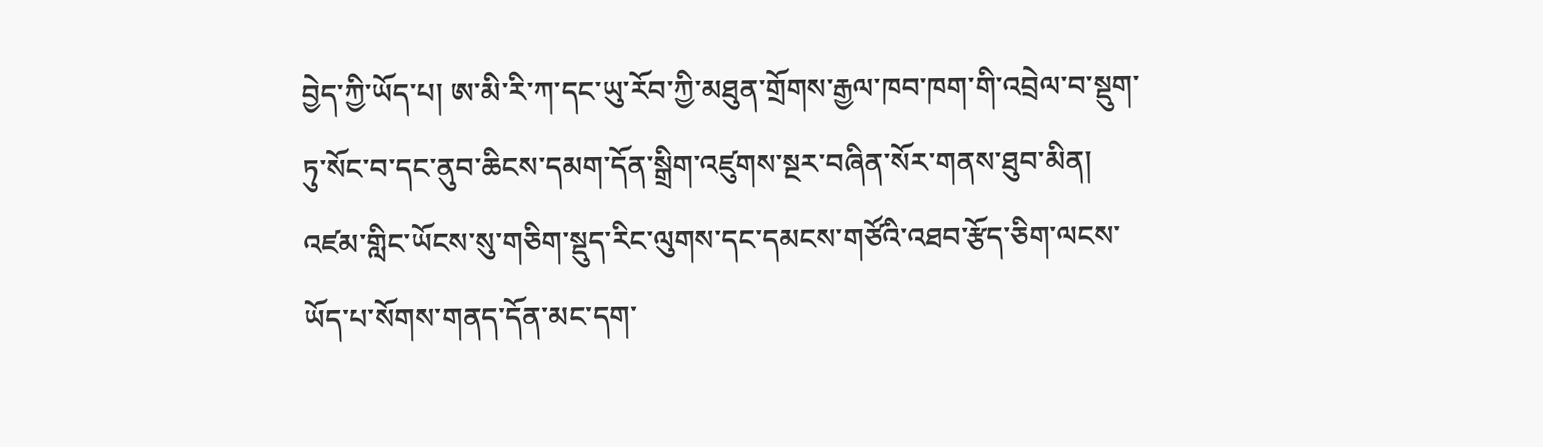བྱེད་ཀྱི་ཡོད་པ། ཨ་མི་རི་ཀ་དང་ཡུ་རོབ་ཀྱི་མཐུན་གྲོགས་རྒྱལ་ཁབ་ཁག་གི་འབྲེལ་བ་སྡུག་ཏུ་སོང་བ་དང་ནུབ་ཆིངས་དམག་དོན་སྒྲིག་འཛུགས་སྔར་བཞིན་སོར་གནས་ཐུབ་མིན། འཛམ་གླིང་ཡོངས་སུ་གཅིག་སྡུད་རིང་ལུགས་དང་དམངས་གཙོའི་འཐབ་རྩོད་ཅིག་ལངས་ཡོད་པ་སོགས་གནད་དོན་མང་དག་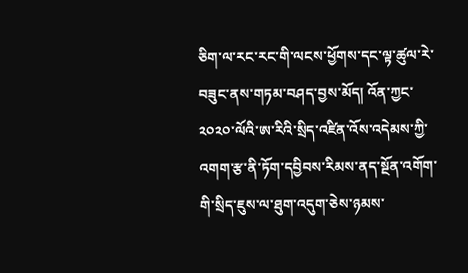ཅིག་ལ་རང་རང་གི་ལངས་ཕྱོགས་དང་ལྟ་ཚུལ་རེ་བཟུང་ནས་གཏམ་བཤད་བྱས་མོད། འོན་ཀྱང་༢༠༢༠་ལོའི་ཨ་རིའི་སྲིད་འཛིན་འོས་འདེམས་ཀྱི་འགག་རྩ་ནི་ཏོག་དབྱིབས་རིམས་ནད་སྔོན་འགོག་གི་སྲིད་ཇུས་ལ་ཐུག་འདུག་ཅེས་ཉམས་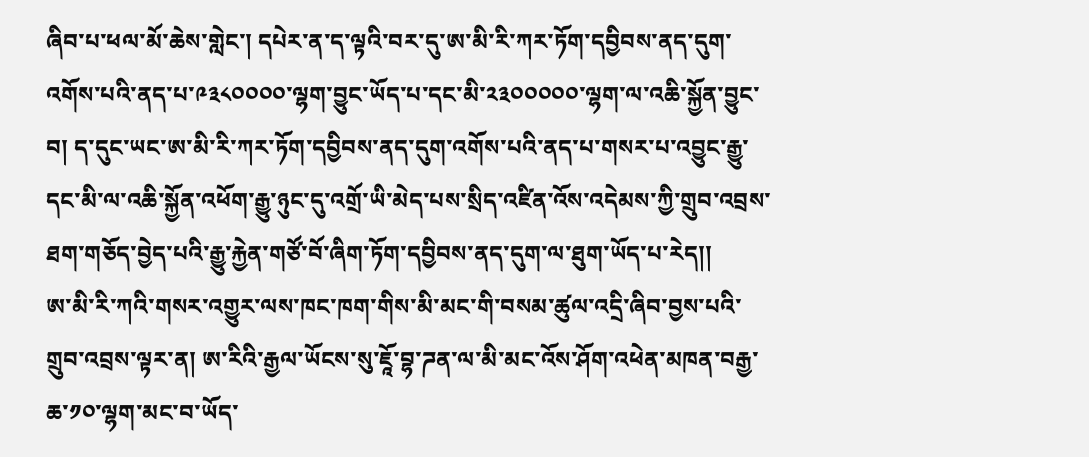ཞིབ་པ་ཕལ་མོ་ཆེས་གླེང་། དཔེར་ན་ད་ལྟའི་བར་དུ་ཨ་མི་རི་ཀར་ཏོག་དབྱིབས་ནད་དུག་འགོས་པའི་ནད་པ་༩༣༨༠༠༠༠་ལྷག་བྱུང་ཡོད་པ་དང་མི་༢༣༠༠༠༠༠་ལྷག་ལ་འཆི་སྐྱོན་བྱུང་བ། ད་དུང་ཡང་ཨ་མི་རི་ཀར་ཏོག་དབྱིབས་ནད་དུག་འགོས་པའི་ནད་པ་གསར་པ་འབྱུང་རྒྱུ་དང་མི་ལ་འཆི་སྐྱོན་འཕོག་རྒྱུ་ཉུང་དུ་འགྲོ་ཡི་མེད་པས་སྲིད་འཛིན་འོས་འདེམས་ཀྱི་གྲུབ་འབྲས་ཐག་གཅོད་བྱེད་པའི་རྒྱུ་རྐྱེན་གཙོ་བོ་ཞིག་ཏོག་དབྱིབས་ནད་དུག་ལ་ཐུག་ཡོད་པ་རེད།།
ཨ་མི་རི་ཀའི་གསར་འགྱུར་ལས་ཁང་ཁག་གིས་མི་མང་གི་བསམ་ཚུལ་འདྲི་ཞིབ་བྱས་པའི་གྲུབ་འབྲས་ལྟར་ན། ཨ་རིའི་རྒྱལ་ཡོངས་སུ་ཇཱོ་བྷ་ཌན་ལ་མི་མང་འོས་ཤོག་འཕེན་མཁན་བརྒྱ་ཆ་༡༠་ལྷག་མང་བ་ཡོད་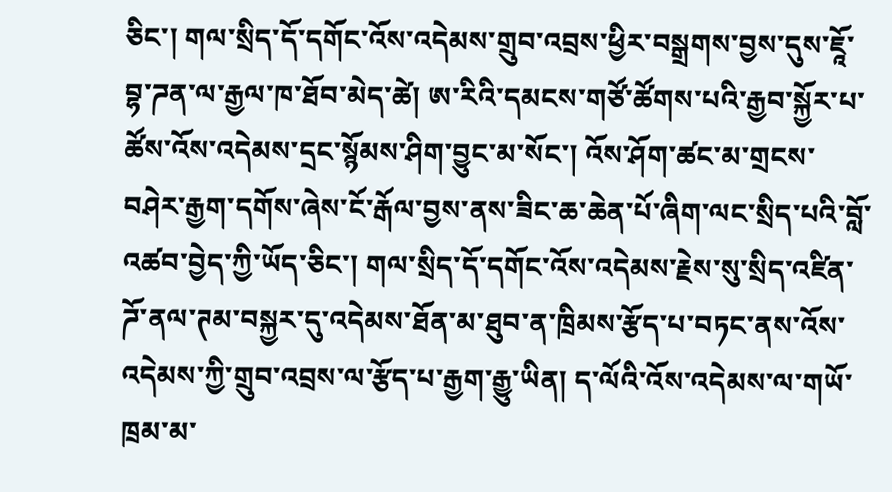ཅིང་། གལ་སྲིད་དོ་དགོང་འོས་འདེམས་གྲུབ་འབྲས་ཕྱིར་བསྒྲགས་བྱས་དུས་ཇཱོ་བྷ་ཌན་ལ་རྒྱལ་ཁ་ཐོབ་མེད་ཚེ། ཨ་རིའི་དམངས་གཙོ་ཚོགས་པའི་རྒྱབ་སྐྱོར་པ་ཚོས་འོས་འདེམས་དྲང་སྙོམས་ཤིག་བྱུང་མ་སོང་། འོས་ཤོག་ཚང་མ་གྲངས་བཤེར་རྒྱག་དགོས་ཞེས་ངོ་རྒོལ་བྱས་ནས་ཟིང་ཆ་ཆེན་པོ་ཞིག་ལང་སྲིད་པའི་བློ་འཚབ་བྱེད་ཀྱི་ཡོད་ཅིང་། གལ་སྲིད་དོ་དགོང་འོས་འདེམས་རྗེས་སུ་སྲིད་འཛིན་ཌོ་ནལ་ཊམ་བསྐྱར་དུ་འདེམས་ཐོན་མ་ཐུབ་ན་ཁྲིམས་རྩོད་པ་བཏང་ནས་འོས་འདེམས་ཀྱི་གྲུབ་འབྲས་ལ་རྩོད་པ་རྒྱག་རྒྱུ་ཡིན། ད་ལོའི་འོས་འདེམས་ལ་གཡོ་ཁྲམ་མ་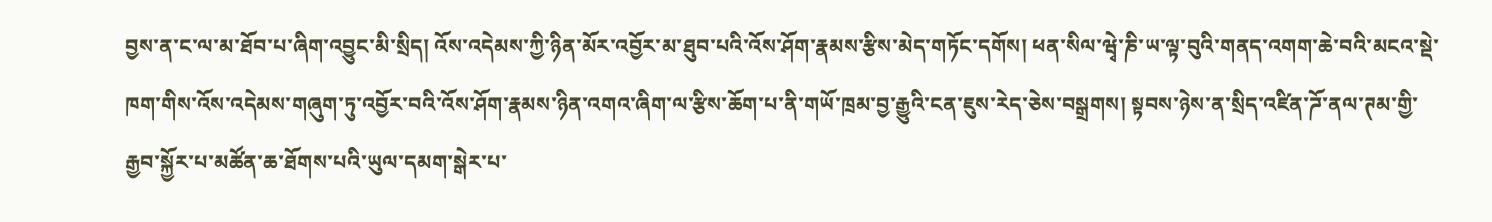བྱས་ན་ང་ལ་མ་ཐོབ་པ་ཞིག་འབྱུང་མི་སྲིད། འོས་འདེམས་ཀྱི་ཉིན་མོར་འབྱོར་མ་ཐུབ་པའི་འོས་ཤོག་རྣམས་རྩིས་མེད་གཏོང་དགོས། ཕན་སིལ་ཝྭེ་ཎི་ཡ་ལྟ་བུའི་གནད་འགག་ཆེ་བའི་མངའ་སྡེ་ཁག་གིས་འོས་འདེམས་གཞུག་ཏུ་འབྱོར་བའི་འོས་ཤོག་རྣམས་ཉིན་འགའ་ཞིག་ལ་རྩིས་ཆོག་པ་ནི་གཡོ་ཁྲམ་བྱ་རྒྱུའི་ངན་ཇུས་རེད་ཅེས་བསྒྲགས། སྟབས་ཉེས་ན་སྲིད་འཛིན་ཌོ་ནལ་ཊམ་གྱི་རྒྱབ་སྐྱོར་པ་མཚོན་ཆ་ཐོགས་པའི་ཡུལ་དམག་སྒེར་པ་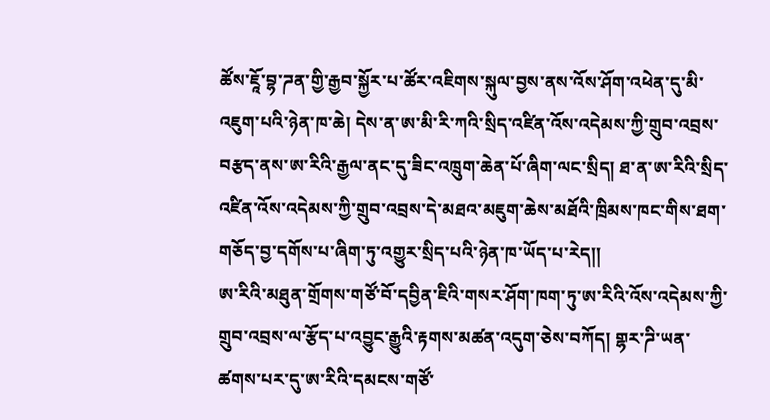ཚོས་ཇཱོ་བྷ་ཌན་གྱི་རྒྱབ་སྐྱོར་པ་ཚོར་འཇིགས་སྐུལ་བྱས་ནས་འོས་ཤོག་འཕེན་དུ་མི་འཇུག་པའི་ཉེན་ཁ་ཆེ། དེས་ན་ཨ་མི་རི་ཀའི་སྲིད་འཛིན་འོས་འདེམས་ཀྱི་གྲུབ་འབྲས་བརྩད་ནས་ཨ་རིའི་རྒྱལ་ནང་དུ་ཟིང་འཁྲུག་ཆེན་པོ་ཞིག་ལང་སྲིད། ཐ་ན་ཨ་རིའི་སྲིད་འཛིན་འོས་འདེམས་ཀྱི་གྲུབ་འབྲས་དེ་མཐའ་མཇུག་ཆེས་མཐོའི་ཁྲིམས་ཁང་གིས་ཐག་གཅོད་བྱ་དགོས་པ་ཞིག་ཏུ་འགྱུར་སྲིད་པའི་ཉེན་ཁ་ཡོད་པ་རེད།།
ཨ་རིའི་མཐུན་གྲོགས་གཙོ་བོ་དབྱིན་ཇིའི་གསར་ཤོག་ཁག་ཏུ་ཨ་རིའི་འོས་འདེམས་ཀྱི་གྲུབ་འབྲས་ལ་རྩོད་པ་འབྱུང་རྒྱུའི་རྟགས་མཚན་འདུག་ཅེས་བཀོད། གྷར་ཌི་ཡན་ཚགས་པར་དུ་ཨ་རིའི་དམངས་གཙོ་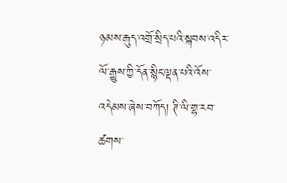ཉམས་རྒུད་འགྲོ་སྲིད་པའི་སྐབས་འདིར་ལོ་རྒྱུས་ཀྱི་དོན་སྙིང་ལྡན་པའི་འོས་འདེམས་ཞེས་བཀོད། ཊི་ལི་གྷ་རབ་ཚགས་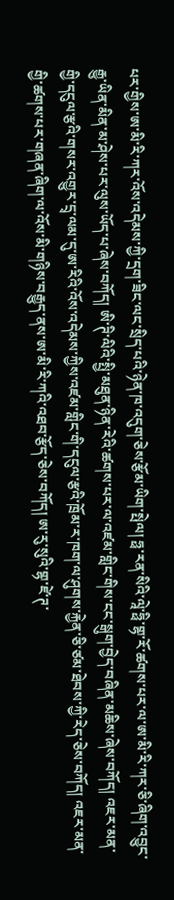པར་གྱིས་ཨ་མི་རི་ཀར་འོས་འདེམས་ཀྱི་དྲག་ཟིང་ལང་སྲིད་པའི་ཉེན་ཁ་འདུག་ཅེས་རྩོམ་ཡིག་སྤེལ། ཧྥ་རན་སིའི་ལཱེ་ཧྥི་གྷ་རོ་ཚགས་པར་ལ་ཨ་མི་རི་ཀར་ཅི་ཞིག་འབྱུང་རྒྱུ་ཡིན་མིན་མ་ཤེས་པར་ལུས་ཡོད་པ་ཞེས་བཀོད། ཨི་ཊི་ལིའི་སྤྱི་མཐུན་ཉིན་རེའི་ཚགས་པར་ལ་འཛམ་གླིང་གིས་ངང་སྒུག་བྱེད་བཞིན་མཆིས་ཞེས་བཀོད། འཇར་མན་གྱི་དངུལ་རྩའི་གསར་འགྱུར་དྲྭ་ལམ་དུ་ཨ་རིའི་འོས་འདེམས་ཀྱིས་འཛམ་གླིང་གི་དངུལ་རྩའི་ཁྲོམ་ར་ཁག་ལ་ཤུགས་རྐྱེན་ཅི་ཙམ་ཐེབས་ཀྱི་རེད་ཅེས་བཀོད། འཇར་མན་གྱི་ཚགས་པར་གཞན་ཞིག་ལ་འོས་མི་གཉིས་བརྒྱུད་ནས་ཨ་མི་རི་ཀའི་འཐབ་རྩོད་ཅེས་བཀོད། ཨ་རུ་སུའི་གྷ་ཛེ་ཊ་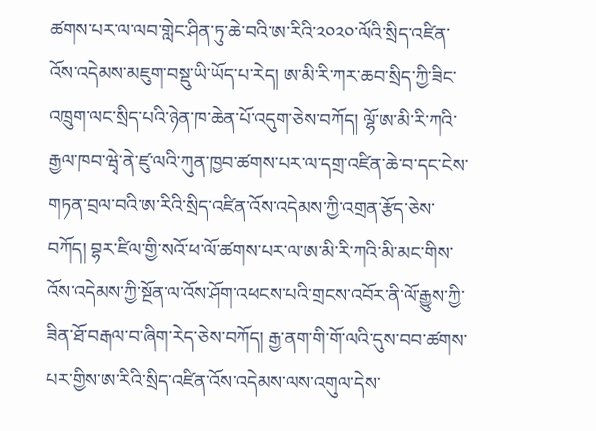ཚགས་པར་ལ་ལབ་གླེང་ཤིན་ཏུ་ཆེ་བའི་ཨ་རིའི་༢༠༢༠་ལོའི་སྲིད་འཛིན་འོས་འདེམས་མཇུག་བསྡུ་ཡི་ཡོད་པ་རེད། ཨ་མི་རི་ཀར་ཆབ་སྲིད་ཀྱི་ཟིང་འཁྲུག་ལང་སྲིད་པའི་ཉེན་ཁ་ཆེན་པོ་འདུག་ཅེས་བཀོད། ལྷོ་ཨ་མི་རི་ཀའི་རྒྱལ་ཁབ་ཝྭེ་ནེ་ཛུ་ལའི་ཀུན་ཁྱབ་ཚགས་པར་ལ་དགྲ་འཛིན་ཆེ་བ་དང་ངེས་གཏན་བྲལ་བའི་ཨ་རིའི་སྲིད་འཛིན་འོས་འདེམས་ཀྱི་འགྲན་རྩོད་ཅེས་བཀོད། བྷར་ཛིལ་གྱི་སའོ་ཕ་ལོ་ཚགས་པར་ལ་ཨ་མི་རི་ཀའི་མི་མང་གིས་འོས་འདེམས་ཀྱི་སྔོན་ལ་འོས་ཤོག་འཕངས་པའི་གྲངས་འབོར་ནི་ལོ་རྒྱུས་ཀྱི་ཟིན་ཐོ་བརྒལ་བ་ཞིག་རེད་ཅེས་བཀོད། རྒྱ་ནག་གི་གོ་ལའི་དུས་བབ་ཚགས་པར་གྱིས་ཨ་རིའི་སྲིད་འཛིན་འོས་འདེམས་ལས་འགུལ་དེས་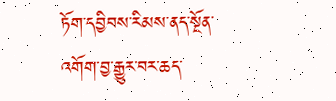ཏོག་དབྱིབས་རིམས་ནད་སྔོན་འགོག་བྱ་རྒྱུར་བར་ཆད་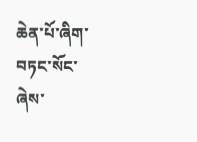ཆེན་པོ་ཞིག་བཏང་སོང་ཞེས་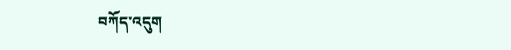བཀོད་འདུག